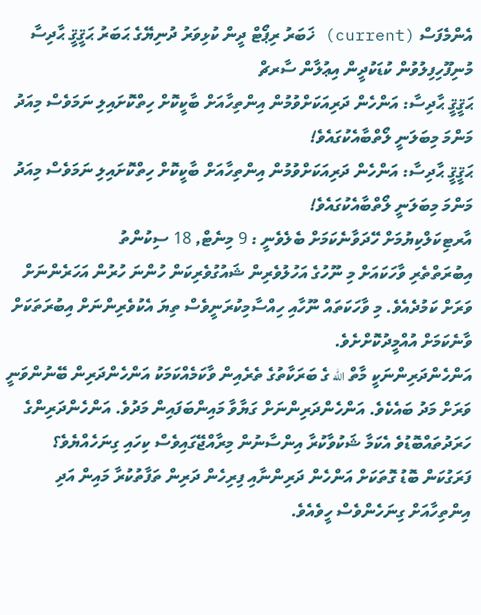އެންމެފަސް (current) ޚަބަރު ރިޕޯޓް ދީން ކުޅިވަރު ދުނިޔޭގެ ޙަބަރު ޙަޤީޤީ ޙާދިސާ މުނިފޫހިފިލުވުން ކުޑަކުދީން އިޢުލާން ސާރޗް
ޙަޤީޤީ ޙާދިސާ: އަންހެން ދަރިއަކަށްވުމުން އިންތިހާއަށް ބާކީކޮށް ހިތްކޮށައިލި ނަމަވެސް މިއަދު މަންމަ މިބަލަނީ ލޯތްބާއެކުގައެވެ!
ޙަޤީޤީ ޙާދިސާ: އަންހެން ދަރިއަކަށްވުމުން އިންތިހާއަށް ބާކީކޮށް ހިތްކޮށައިލި ނަމަވެސް މިއަދު މަންމަ މިބަލަނީ ލޯތްބާއެކުގައެވެ!
އާރޓިކަލްކިޔުމަށް ހޭދަވާނެކަމަށް ބެލެވެނީ : 9 މިނެޓް, 18 ސިކުންތު
އިބުރަތްތެރި ވާހަކައަށް މި ނޫހުގެ އަހުލުވެރިން ޝައުގުވެރިކަން ހުންނަ ހުރުން އަހަރެންނަށް ވަރަށް ކަމުދެއެވެ. މި ވާހަކަތައް ނޫހާއި ހިއްސާމިކުރަނީވެސް ތިޔަ އެކުވެރިންނަށް އިބުރަތަކަށް ވާނެކަމަށް އުއްމީދުކޮށްށެވެ.
އަންހެންދަރިންނަކީ މާތް الله ގެ ބަރަކާތުގެ ތެރެއިން ވާކަމެއްކަމަކު އަންހެންދަރިން ބޭނުންވަނީ ވަރަށް މަދު ބައެކެވެ. އަންހެންދަރިންނަށް ގަޔާވާ މައިންބަފައިން މަދުވެ. އަންހެންދަރިންގެ ހަރަދުތައްބޮޑުވެ އެކަމާ ޝަކުވާކުރާ އިންސާނުން މިރާއްޖޭގައިވެސް ކިހައި ގިނަހެއްޔެވެ؟ ފަރަގުކަން ބޮޑު ގޮތަކަށް އަންހެން ދަރިންނާއި ފިރިހެން ދަރިން ތަފާތުކުރާ މައިން އަދި އިންތިހާއަށް ގިނަހެންވެސް ހީވެއެވެ.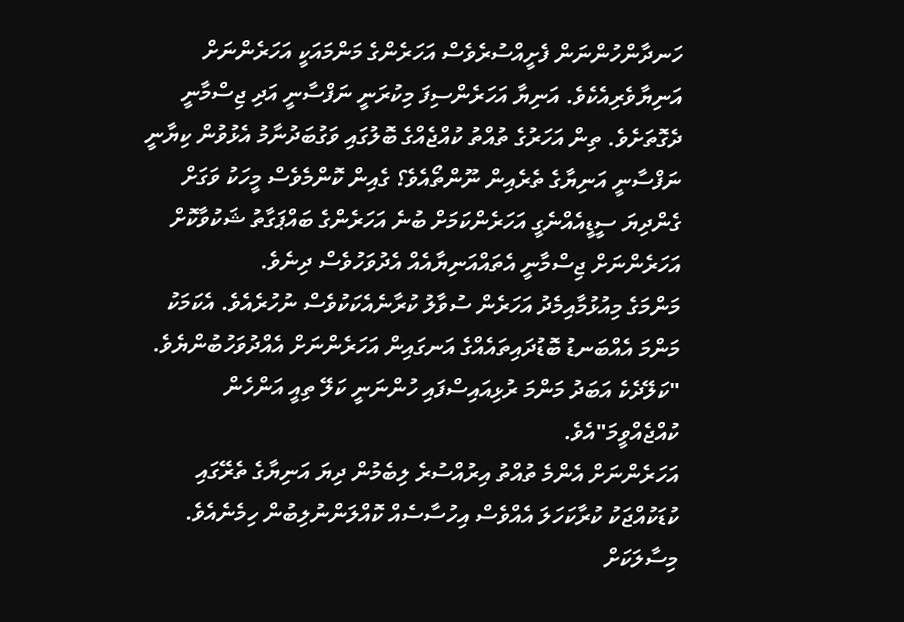ހަނދާންހުންނަން ފެށީއްސުރެވެސް އަހަރެންގެ މަންމައަކީ އަހަރެންނަށް އަނިޔާވެރިއެކެވެ. އަނިޔާ އަހަރެންސިފަ މިކުރަނީ ނަފްސާނީ އަދި ޖިސްމާނީ ދެގޮތަށެވެ. ތިން އަހަރުގެ ތުއްތު ކުއްޖެއްގެ ބޮލުގައި ވަގުބަދުނާމު އެޅުވުން ކިޔާނީ ނަފްސާނީ އަނިޔާގެ ތެރެއިން ނޫންތޯއެވެ؟ ގެއިން ކޮންމެވެސް މީހަކު ވަގަށް ގެންދިޔަ ސީޑީއެއްނެގީ އަހަރެންކަމަށް ބުނެ އަހަރެންގެ ބައްޕަގާތު ޝަކުވާކޮށް އަހަރެންނަށް ޖިސްމާނީ އެތައްއަނިޔާއެއް އެދުވަހުވެސް ދިނެވެ.
މަންމަގެ މިއުޅުމާއިމެދު އަހަރެން ސުވާލު ކުރާނެއެކަކުވެސް ނުހުރެއެވެ. އެކަމަކު މަންމަ އެއްބަނޑު ބޮޑުދައިތައެއްގެ އަނގައިން އަހަރެންނަށް އެއްދުވަހުބުންޔެވެ. "ކަލޭދެކެ އަބަދު މަންމަ ރުޅިއައިސްފައި ހުންނަނީ ކަލޭ ތިއީ އަންހެން ކުއްޖެއްވީމަ"އެވެ.
އަހަރެންނަށް އެންމެ ތުއްތު އިރުއްސުރެ ލިބެމުން ދިޔަ އަނިޔާގެ ތެރޭގައި ކުޑަކުއްޖަކު ކުރާކަހަލަ އެއްވެސް އިހުސާސެއް ކޮއްލަންނުލިބުން ހިމެނެއެވެ. މިސާލަކަށް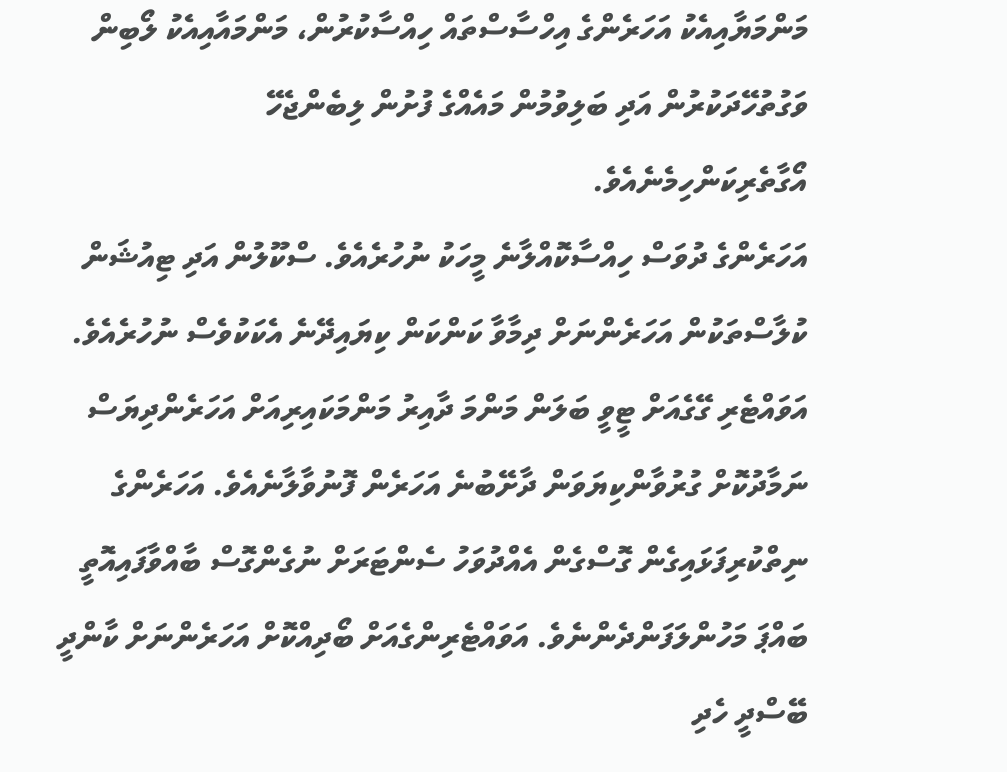މަންމަޔާއިއެކު އަހަރެންގެ އިހްސާސްތައް ހިއްސާކުރުން، މަންމައާއިއެކު ލޯބިން ވަގުތުހޭދަކުރުން އަދި ބަލިވުމުން މައެއްގެ ފުށުން ލިބެންޖެހޭ އޯގާތެރިކަންހިމެނެއެވެ.
އަހަރެންގެ ދުވަސް ހިއްސާކޮއްލާނެ މީހަކު ނުހުރެއެވެ. ސްކޫލުން އަދި ޓިއުޝަން ކުލާސްތަކުން އަހަރެންނަށް ދިމާވާ ކަންކަން ކިޔައިދޭނެ އެކަކުވެސް ނުހުރެއެވެ. އަވައްޓެރި ގޭގެއަށް ޓީވީ ބަލަން މަންމަ ދާއިރު މަންމަކައިރިއަށް އަހަރެންދިޔަސް ނަމާދުކޮށް ގުރުވާންކިޔަވަން ދާށޭބުނެ އަހަރެން ފޮނުވާލާނެއެވެ. އަހަރެންގެ ނިތްކުރިފަޅައިގެން ގޮސްގެން އެއްދުވަހު ސެންޓަރަށް ނުގެންގޮސް ބާއްވާފައިއޮތީ ބައްޕަ މަހުންލަފަންދެންނެވެ. އަވައްޓެރިންގެއަށް ބޯދިއްކޮށް އަހަރެންނަށް ކާންދީ ބޭސްދީ ހެދި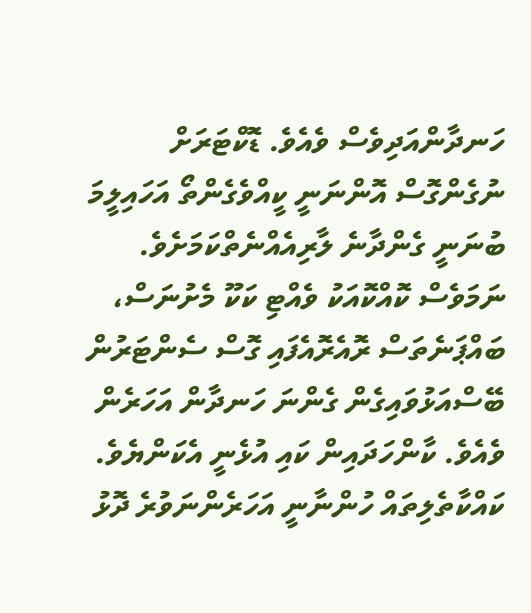ހަނދާންއަދިވެސް ވެއެވެ. ޑޮކްޓަރަށް ނުގެންގޮސް އޮންނަނީ ކީއްވެގެންތޯ އަހައިލީމަ ބުނަނީ ގެންދާނެ ލާރިއެއްނެތްކަމަށެވެ. ނަމަވެސް ކޮއްކޮއަކު ވެއްޓި ކަކޫ މެށުނަސް، ބައްޕަނެތަސް ރޮއެރޮއެފައި ގޮސް ސެންޓަރުން ބޭސްއަޅުވައިގެން ގެންނަ ހަނދާން އަހަރެން ވެއެވެ. ކާންހަދައިން ކައި އުޅެނީ އެކަންޔެވެ. ކައްކާތެލިތައް ހުންނާނީ އަހަރެންނަވުރެ ދޮޅު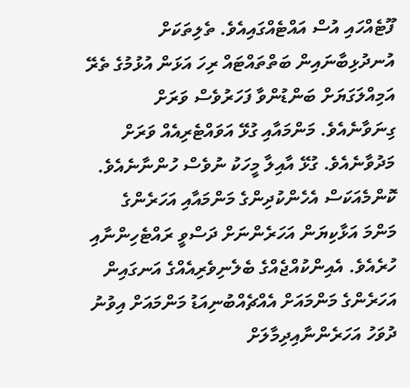ފޫޓެއްހައި އުސް އައްޓެއްގައިއެވެ. ތެލިތަކަށް އުނދުޅިބާނައިން ބަތްތައްޓައް ރިހަ އަޅަން އުޅުމުގެ ތެރޭ އަމިއްލަގަޔަށް ބަންޑުންވާ ފަހަރުވެސް ވަރަށް ގިނަވާނެއެވެ. މަންމައާއި ގުޅޭ އަވައްޓެރިއެއް ވަރަށް މަދުވާނެއެވެ. ގުޅޭ އާއިލާ މީހަކު ނުވެސް ހުންނާނެއެވެ.
ކޮންމެއަކަސް އެހެންކުދިންގެ މަންމައާއި އަހަރެންގެ މަންމަ އަޅާކިޔަން އަހަރެންނަށް ދަސްވީ ރައްޓެހިންނާއި ހުރެއެވެ. އެއިންކުއްޖެއްގެ ބެލެނިވެރިއެއްގެ އަނގައިން އަހަރެންގެ މަންމައަށް އެއްޗެއްބުނިއަޑު މަންމައަށް އިވުނު ދުވަހު އަހަރެންނާއިދިމާލަށް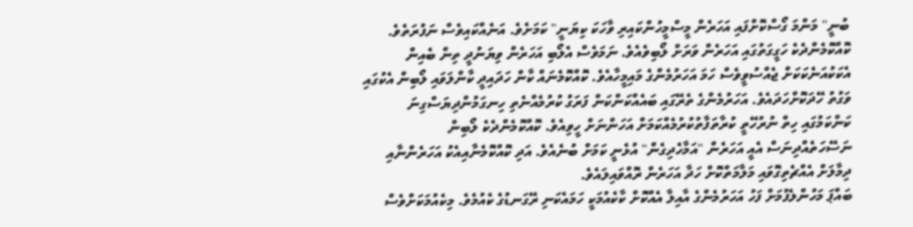ބުނީ" މަންމަ ގޯސްކޮށްފައި އަހަރެން މީސްމީހުންކައިރި ވާހަކަ ކިޔަނީ" ކަމަށެވެ. އަނެއްކައިވެސް ނަފުރަތެވެ.
ކޮއްކޮމެންދެކެ ހަގީގަތުގައި އަހަރެން ވަރަށް ލޯބިވެއެވެ. ނަމަވެސް އެލޯބި އަހަރެން ވިޔަނުދީ ތިން ބެއިން އެކަކުއަނެކަކަށް ޖެއްސުވީވެސް ހަމަ އަހަރުމެންގެ މައިމީހާއެވެ. ކޮއްކޮމެނައް ކާން ހަދައިދީ ކާންލަވައި ލޯބިން އެކުގައި ވަގުތު ހޭދަކޮށްހަދައެވެ. އަހަރުމެންގެ ތެރޭގައި ބައެއްކަންކަން ފަރަގު ކުރުމެއްނެތި ހިނގަމުންދިޔަސްގިނަ ކަންކަމުގައި ހިތް ނުރުހޭތީ ކުރާތަފާތުކުރުމެއްކަމަށް އަހަންނަށް ހީވިއެވެ. ކޮއްކޮމެންދެކެ ލޯބިން ނަސޭހަތެއްދިނަސް އެއީ އަހަރެން "އަމާހެދިގެން" އުޅެނީ ކަމަށް ބުނެއެވެ. އަދި ކޮއްކޮމެނާއިއެކު އަހަރެންނާއި ދިމާލަށް އެއްޗެތިގޮވައި މަލާމަތްކޮށް ހަދާ އަހަރެން ރޮއްވައިލައެވެ.
ބައްޕަ މަހުންލެފުމަށް ފަހު އަހަރުމެންގެ އާއިލާ އެއްކޮށް ކާކެއުމަކީ ހަމައެކަނި ރޭގަނޑުގެ ކެއުމެވެ. މިކެއުމަކަށްވެސް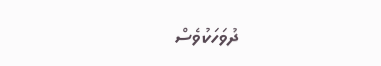ދުވަހަކުވެސް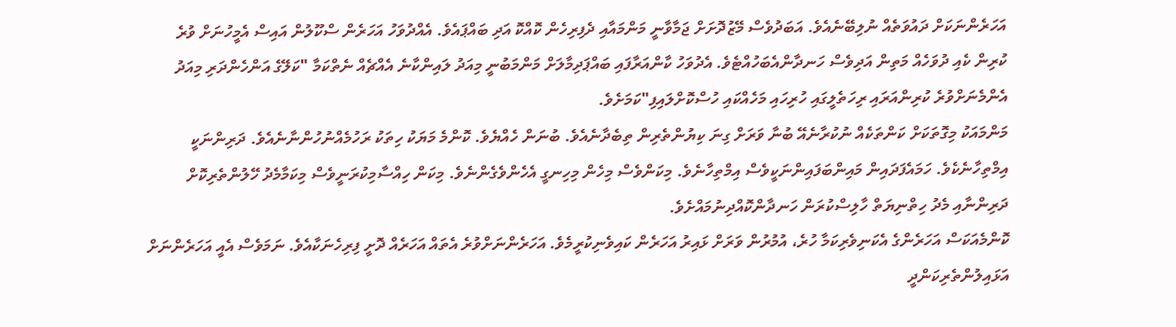އަހަރެންނަކަށް ދައުވަތެއް ނުލިބޭނެއެވެ. އަބަދުވެސް މޭޒުދޮށަށް ޖަމާވާނީ މަންމައާއި ދެފިރިހެން ކޮއްކޮ އަދި ބައްޕައެވެ. އެއްދުވަހު އަހަރެން ސްކޫލުން އައިސް އެމީހުނަށް ވުރެ ކުރިން ކެއި ދުވަހެއް މަތިން އަދިވެސް ހަނދާންއެބަހުއްޓެވެ. އެދުވަހު ކާންއަރާފައި ބައްޕަދިމާލަށް މަންމަބުނީ މިއަދު ލައިންކާނެ އެއްޗެއް ނެތްކަމާ "ކަލޭގެ އަންހެންދަރި މިއަދު އެންމެނަށްވުރެ ކުރިންއަރައި ރިހަތެލީގައި ހުރިހައި މަހެއްކައި ހުސްކޮށްލައިފި"ކަމަށެވެ.
މަންމައަކު މިގޮތަކަށް ކަންތަކެއް ނުކުރާނެއޭ ބުނާ ވަރަށް ގިނަ ކިޔުންތެރިން ތިބެދާނެއެވެ. ބުނަން ހެއްޔެވެ. ކޮންމެ މަޔަކު ހިތަކު ރަހުމެއްނުހުންނާނެއެވެ. ދަރިންނަކީ އިމްތިހާނެކެވެ. ހަމައެފަދައިން މައިންބަފައިންނަކީވެސް އިމްތިހާނެވެ. މިކަންވެސް މިހެން މިހިނގީ އެހެންވެގެންނެވެ. މިކަން ހިއްސާމިކުރަނީވެސް މިކަމާމެދު ހޭލުންތެރިކޮށް ދަރިންނާއި މެދު ހިތްނިޔަތް ހާލިސްކުރަން ހަނދާންކޮއްދިނުމައްށެވެ.
ކޮންމެއަކަސް އަހަރެންގެ އެކަނިވެރިކަމާ ހުރެ، އުމުރުން ވަރަށް ޅައިރު އަހަރެން ކައިވެނިކުރީމެވެ. އަހަރެންނަށްވުރެ އެތައް އަހަރެއް ދޮށީ ފިރިހެނަކާއެވެ. ނަމަވެސް އެއީ އަހަރެންނަށް އަޅައިލުންތެރިކަންދީ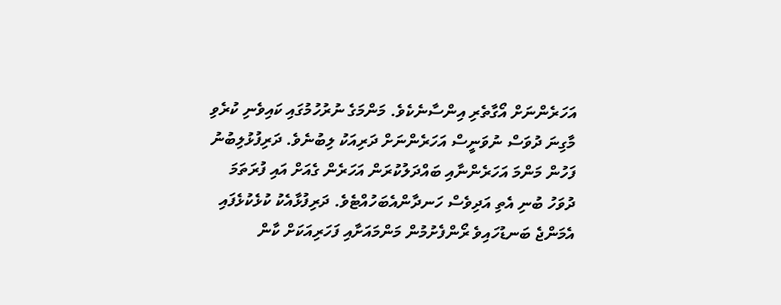އަހަރެންނަށް އޯގާތެރި އިންސާނެކެވެ. މަންމަގެ ނުރުހުމުގައި ކައިވެނި ކުރެވި މާގިނަ ދުވަސް ނުވަނީސް އަހަރެންނަށް ދަރިއަކު ލިބުނެވެ. ދަރިފުޅުލިބުނު ފަހުން މަންމަ އަހަރެންނާއި ބައްދަލުކުރަން އަހަރެން ގެއަށް އައި ފުރަތަމަ ދުވަހު ބުނި އެތި އަދިވެސް ހަނދާންއެބަހުއްޓެވެ. ދަރިފުޅާއެކު ކުޅެކުޅެފައި އެމަންޖެ ބަނޑުހައިވެ ރޯންފެށުމުން މަންމައަށާއި ފަހަރިއަކަށް ކާން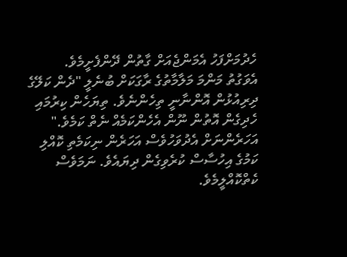ހެދުމަށްފަހު އެމަންޖެއަށް ގާތުން ދޭންފެށީމެވެ.
އެވަގުތު މަންމަ މަލާމާތުގެ ރާގަކަށް ބުނެލީ "ދެން ކަލޭގެ ދިރިއުޅުން އޮންނާނީ ތިހެންނެވެ. ތިޔަހެން ކިރުމައި ހެދިގެން އޮތުން ނޫން އެހެންކަމެއް ނެތް ކަމެވެ." އަހަރެންނަށް އެދުވަހުވެސް އަހަރެން ނިކަމެތި ކޮއްލި ކަމުގެ އިހުސާސް ކުރެވިގެން ދިޔައެވެ. ނަމަވެސް ކެތްކޮއްލީމެވެ.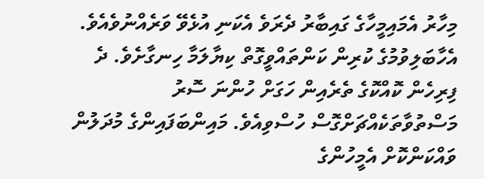މިހާރު އެމައިމީހާގެ ގައިބާރު ދެރަވެ އެކަނި އުޅެވޭ ވަރެއްނުވެއެވެ. އެހާބަލިވުމުގެ ކުރިން ކަންތައްވީގޮތް ކިޔާލަމާ ހިނގާށެވެ. ދެ ފިރިހެން ކޮއްކޮގެ ތެރެއިން ހަގަށް ހުންނަ ސޮރު މަސްތުވާތަކެއްޗަށްގޮސް ހުސްވިއެވެ. މައިންބަފައިންގެ މުދަލުން ވައްކަންކޮށް އެމީހުންގެ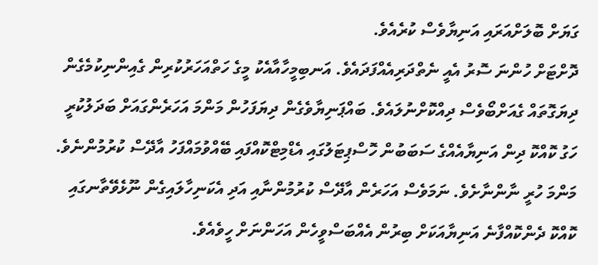ގަޔަށް ބޮލަށްއަރައި އަނިޔާވެސް ކުރެއެވެ.
ދޮށްޓަށް ހުންނަ ސޮރު އެއީ ނެތްދަރިއެއްފަދައެވެ. އަނބިމީހާއާއެކު މީގެ ހަތްއަހަރުކުރިން ގެއިންނިކުމެގެން ދިޔަގޮތައް ގެއަށްބޯވެސް ދިއްކޮށްނުލައެވެ. ބައްޕަނިޔާވެގެން ދިޔަފަހުން މަންމަ އަހަރެންގައަށް ބަދަލުކުރީ ހަގު ކޮއްކޮ ދިން އަނިޔާއެއްގެ ސަބަބުން ހޮސްޕިޓަލުގައި އެޑްމިޓްކޮއްފައި ބޭއްވުމައްފަހު އާދޭސް ކުރުމުންނެވެ. މަންމަ ހުރީ ނާންނާށެވެ. ނަމަވެސް އަހަރެން އާދޭސް ކުރުމުންނާއި އަދި އެކަނިހާލައިގެން ނޫޅެވޭތާނގައި ކޮއްކޮ ދެންކޮއްފާނެ އަނިޔާއަކަށް ބިރުން އެއްބަސްވީހެން އަހަންނަށް ހީވެއެވެ.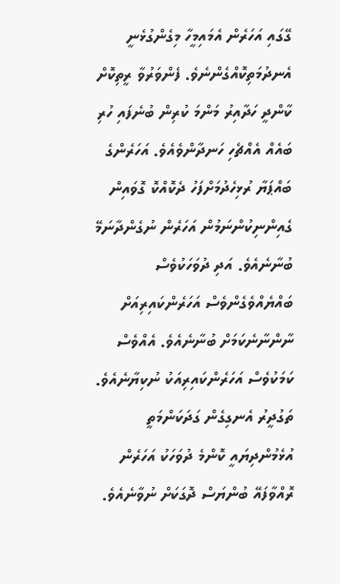ގޭގައި އަހަރެން އެމައިމީހާ މިގެންގުޅެނީ އެނދުމަތިކޮއްގެންނެވެ. ފެންވަރުވާ ރީތިކޮށް ކާންދީ ހަދާއިރު މަންމަ ކުރިން ބުނެފައި ހުރި ބައެއް އެއްޗެހި ހަނދާންވެއެވެ. އަހަރެންގެ ބައްޕަޔާ ރުޅިހެދުމަށްފަހު ދެކޮއްކޮ ގޮވައިން ގެއިންނިކުންނަމުން އަހަރެން ނުގެންދާނަމޭ ބުނާނެއެވެ. އަދި ދުވަހަކުވެސް ބައްޔެއްވެގެންވެސް އަހަރެންކައިރިއަށް ނާންނާނެކަމަށް ބުނާނެއެވެ. އެއްވެސް ކަމަކުވެސް އަހަރެންކައިރިއަކު ނުކިޔާނެއެވެ.
ތަގުދީރު އެނގިގެން ގަދަކަންމަތީ އުޅެމުންދިޔައީ ކޮންމެ ދުވަހަކު އަހަރެން ރޮއްވާފައޭ ބުންޔަސް ދޮގަކަށް ނުވާނެއެވެ.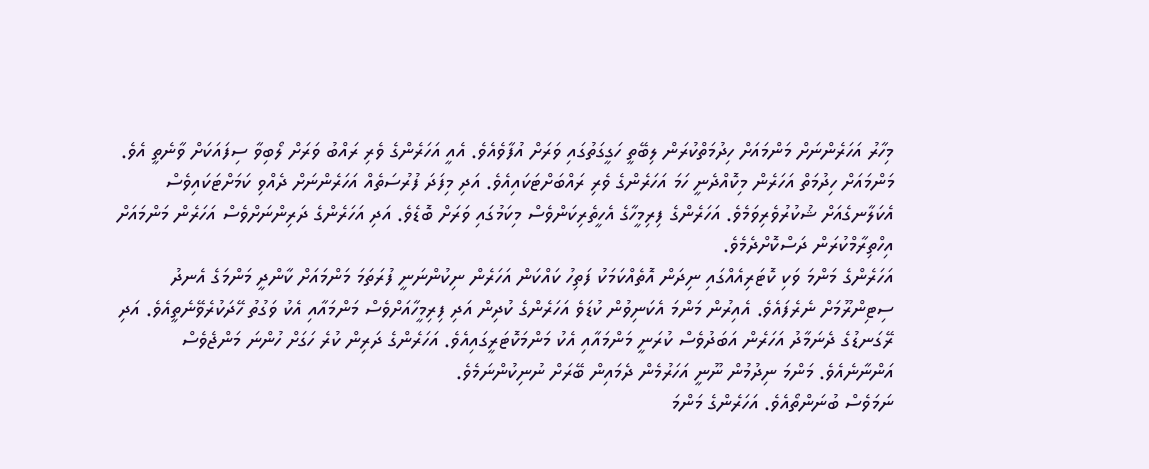މިހާރު އަހަރެންނަށް މަންމައަށް ހިދުމަތްކުރަން ލިބޭތީ ހަގީގަތުގައި ވަރަށް އުފާވެއެވެ. އެއީ އަހަރެންގެ ވެރި ރައްބު ވަރަށް ލޯބިވާ ސިފައަކަށް ވާނެތީ އެވެ. މަންމައަށް ހިދުމަތް އަހަރެން މިކޮއްދެނީ ހަމަ އަހަރެންގެ ވެރި ރައްބަށްޓަކައިއެވެ. އަދި މިފަދަ ފުރުސަތެއް އަހަރެންނަށް ދެއްވި ކަމަށްޓަކައިވެސް އެކަލާނގެއަށް ޝުކުރުވެރިވަމެވެ. އަހަރެންގެ ފިރިމީހާގެ އެހީތެރިކަންވެސް މިކަމުގައި ވަރަށް ބޮޑެވެ. އަދި އަހަރެންގެ ދަރިންނަށްވެސް އަހަރެން މަންމައަށް އިހްތިރާމްކުރަން ދަސްކޮށްދެމެވެ.
އަހަރެންގެ މަންމަ ވަކި ކޮޓަރިއެއްގައި ނިދަން އޮތެއްކަމަކު ފަތިހު ކައްކަން އަހަރެން ނިކުންނަނީ ފުރަތަމަ މަންމައަށް ކާންދީ މަންމަގެ އެނދު ސިޓިންރޫމަށް ނެރެފައެވެ. އެއިރުން މަންމަ އެކަނިވުން ކުޑަވެ އަހަރެންގެ ކުދިން އަދި ފިރިމީހާއަށްވެސް މަންމައާއި އެކު ވަގުތު ހޭދަކުރެވޭނެތީއެވެ. އަދި ރޭގަނޑުގެ ދެނަމާދު އަހަރެން އަބަދުވެސް ކުރަނީ މަންމައާއި އެކު މަންމަކޮޓަރީގައިއެވެ. އަހަރެންގެ ދަރިން ކުރެ ހަގަށް ހުންނަ މަންޖެވެސް އަންނާނެއެވެ. މަންމަ ނިދުމުން ނޫނީ އަހަރުމެން ދެމައިން ބޭރަށް ނުނިކުންނަމެވެ.
ނަމަވެސް ބުނަންތޯއެވެ. އަހަރެންގެ މަންމަ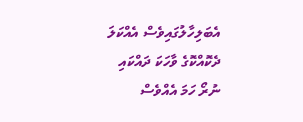އެބަލިހާލުގައިވެސް އެއްކަލަ ދެކޮއްކޮގެ ވާހަކަ ދައްކައި ނުރޯ ހަމަ އެއްވެސް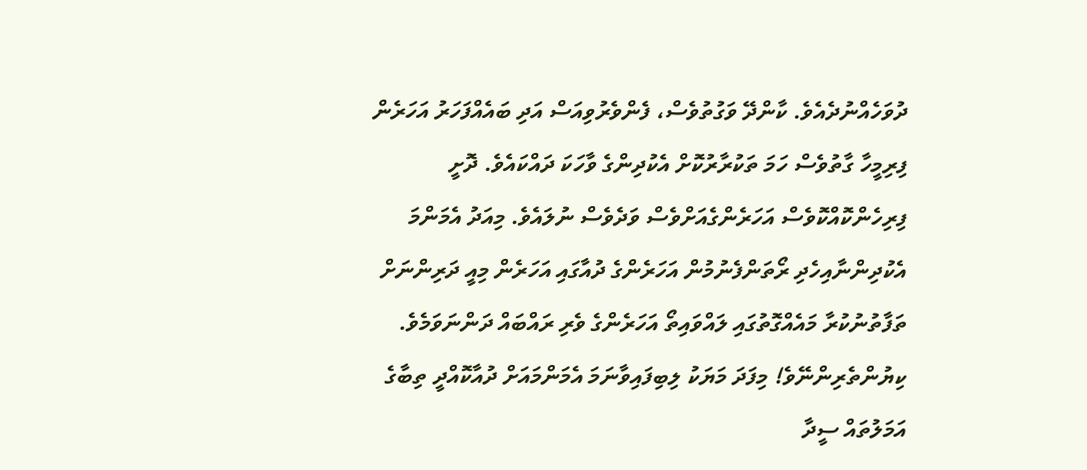ދުވަހެއްނުދެއެވެ. ކާންދޭ ވަގުތުވެސް، ފެންވެރުވިއަސް އަދި ބައެއްފަހަރު އަހަރެން ފިރިމީހާ ގާތުވެސް ހަމަ ތަކުރާރުކޮށް އެކުދިންގެ ވާހަކަ ދައްކައެވެ. ދޮށީ ފިރިހެންކޮއްކޮވެސް އަހަރެންގެއަށްވެސް ވަދެވެސް ނުލައެވެ. މިއަދު އެމަންމަ އެކުދިންނާއިހެދި ރޯތަންފެނުމުން އަހަރެންގެ ދުއާގައި އަހަރެން މިއީ ދަރިންނަށް ތަފާތުނުކުރާ މައެއްގޮތުގައި ލައްވައިތޯ އަހަރެންގެ ވެރި ރައްބައް ދަންނަވަމެވެ.
ކިޔުންތެރިންނޭވެ! މިފަދަ މަޔަކު ލިބިފައިވާނަމަ އެމަންމައަށް ދުއާކޮއްދީ ތިބާގެ އަމަލުތައް ސީދާ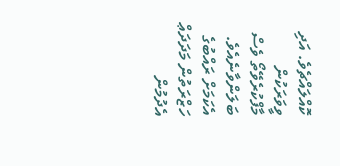ކޮއްލައްޗެވެ. އަދި ވީވަރަކުން މާފްކުރެވޭތޯ ވެސް ބަލަންވާނެއެވެ. އެކަމަށް ރައްބުގެ ހަޒްރަތުން މަދަދަޢް އެދުމުން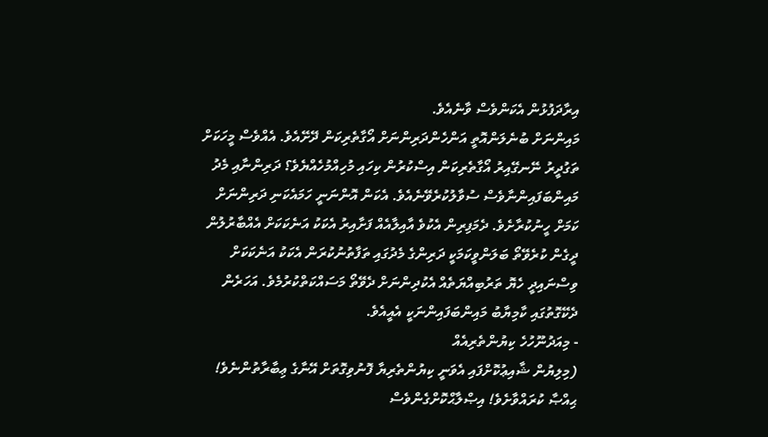އިރާދަފުޅުން އެކަންވެސް ވާނެއެވެ.
މައިންނަށް ބުނެލަންއޮތީ އަންހެންދަރިންނަށް އޯގާތެރިކަން ދޭށޭއެވެ. އެއްވެސް މީހަކަށް ތަގުދީރު ނޭނގޭއިރު އޯގާތެރިކަން އިސްކުރުން ކިހައި މުހިއްމުހެއްޔެވެ؟ ދަރިންނާއި މެދު މައިންބަފައިންނާވެސް ސުވާލުކުރެވޭނެއެވެ. އެކަން އޮންނަނީ ހަމައެކަނި ދަރިންނަށް ކަމަށް ހީނުކުރާށެވެ. ދެމަފިރިން އެކުވެ އާއިލާއެއް ފަށާއިރު އެކަކު އަނެކަކަށް އެއްބާރުލުން ދީގެން ކުރެވޭތޯ ބަލަންވީކަމަކީ ދަރިންގެ މެދުގައި ތަފާތުނުކުރަން އެކަކު އަނެކަކަށް ވިސްނައިދީ ހެޔޮ ތަރުބިއްޔަތެއް އެކުދިންނަށް ދެވޭތޯ މަސައްކަތްކުރުމެވެ. އަހަރެން ދެކޭގޮތުގައި ކާމިޔާބު މައިންބަފައިންނަކީ އެއީއެވެ.
- މިއަދުނޫހުހެ ކިޔުންތެރިއެއް
(މިލިޔުން ޝާއިޢުކޮށްފައި އެވަނީ ކިޔުންތެރިޔާ ފޮނުވިގޮތަށް އޭނާގެ ޢިބާރާތުންނެވެ! ޙިއްޞާ ކުރައްވާށެވެ! އިޞްލާޙްކޮށްގެންވެސް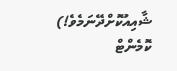ޝާއިއުކޮށްދޭނަމެވެ!)
ކޮމެންޓް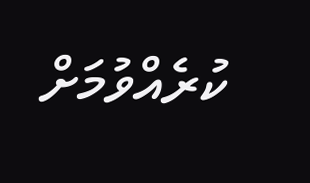ކުރެއްވުމަށް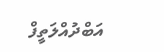އަބްދުއްލަތީފް